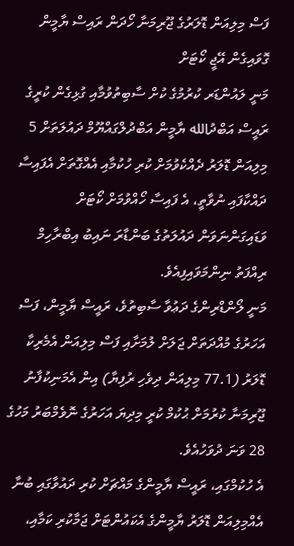ފަސް މިލިއަން ޑޮލަރުގެ ޖޫރިމަނާ ހޯދަން ރައިސް ޔާމީން ގޮވައިގެން އޭޖީ ކޯޓަށް
މަނީ ލައުންޑަރ ކުރުމުގެ ކުށް ސާބިތުވުމާއި ގުޅިގެން ކުރީގެ ރައީސް އަބްދުالله ޔާމީން އަބްދުލްގައްޔޫމް ދައުލަތަށް 5 މިލިއަން ޑޮލަރު ދެއްކެވުމަށް ކުރި ހުކުމާއި އެއްގޮތަށް އެފައިސާ ދައްކާފައި ނުވާތީ، އެ ފައިސާ ހޯއްވުމަށް ކޯޓަށް ވަޑައިގަންނަވަން ދައުލަތުގެ ބަންޑާރަ ނައިބު އިބްރާހިމް ރިއްފަތު ނިންމަވައިފިއެވެ.
މަނީ ލޯންޑްރިންގެ ދަޢުވާ ސާބިތުވެ، ރައީސް ޔާމީން، ފަސް އަހަރުގެ މުއްދަތަށް ޖަލަށް ލުމަށާއި ފަސް މިލިއަން އެމެރިކާ ޑޮލަރު (77.1 މިލިއަން ދިވެހި ރުފިޔާ) އިން އެމަނިކުފާނު ޖޫރިމަނާ ކުރުމަށް ޙުކުމް ކުރީ މިދިޔަ އަހަރުގެ ނޮވެމްބަރު މަހުގެ 28 ވަނަ ދުވަހުއެވެ.
އެ ހުކުމްގައި، ރައީސް ޔާމީންގެ މައްޗަށް ކުރި ދައުވާގައި ބުނާ އެއްމިލިއަން ޑޮލަރު ޔާމީންގެ އެކައުންޓަށް ޖަމާކުރި ކަމާއި،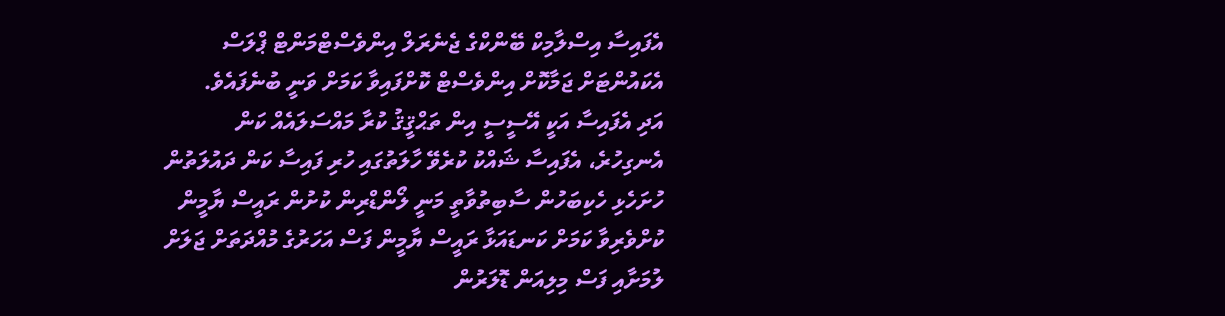އެފައިސާ އިސްލާމިކް ބޭންކްގެ ޖެނެރަލް އިންވެސްޓްމަންޓް ޕްލަސް އެކައުންޓަށް ޖަމާކޮށް އިންވެސްޓް ކޮށްފައިވާ ކަމަށް ވަނީ ބުނެފައެވެ.
އަދި އެފައިސާ އަކީ އޭސީސީ އިން ތަޙްޤީޤު ކުރާ މައްސަލައެއް ކަން އެނގިހުރެ، އެފައިސާ ޝައްކު ކުރެވޭ ހާލަތުގައި ހުރި ފައިސާ ކަން ދައުލަތުން ހުށަހެޅި ހެކިބަހުން ސާބިތުވާތީ މަނީ ލޯންޑްރިން ކުށުން ރައީސް ޔާމީން ކުށްވެރިވާ ކަމަށް ކަނޑައަޅާ ރައީސް ޔާމީން ފަސް އަހަރުގެ މުއްދަތަށް ޖަލަށް ލުމަށާއި ފަސް މިލިއަން ޑޮލަރުން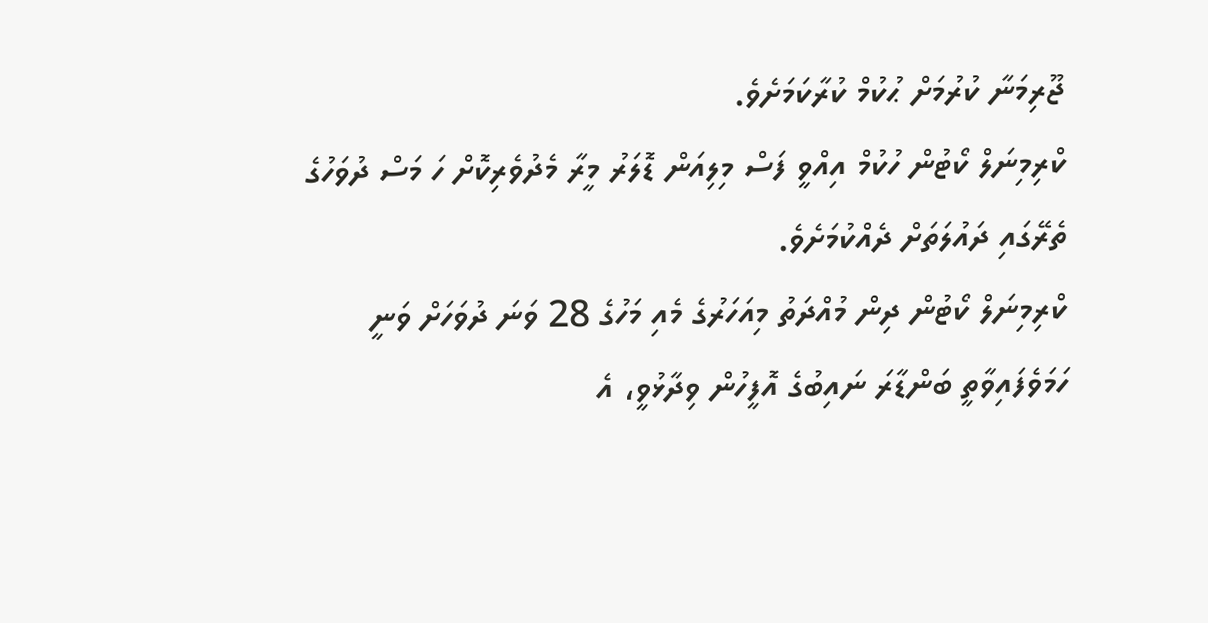ޖޫރިމަނާ ކުރުމަށް ޙުކުމް ކުރާކަމަށެވެ.
ކްރިމިނަލް ކޯޓުން ހުކުމް އިއްވީ ފަސް މިލިއަން ޑޮލަރު މީރާ މެދުވެރިކޮށް ހަ މަސް ދުވަހުގެ ތެރޭގައި ދައުލަތަށް ދެއްކުމަށެވެ.
ކްރިމިނަލް ކޯޓުން ދިން މުއްދަތު މިއަހަރުގެ މެއި މަހުގެ 28 ވަނަ ދުވަހަށް ވަނީ ހަމަވެފައިވާތީ ބަންޑާރަ ނައިބުގެ އޮފީހުން ވިދާޅުވީ، އެ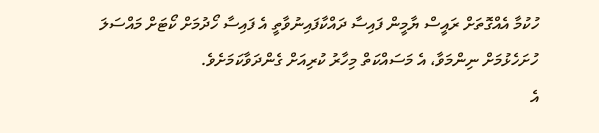ހުކުމާ އެއްގޮތަށް ރައީސް ޔާމީން ފައިސާ ދައްކާފައިނުވާތީ އެ ފައިސާ ހޯދުމަށް ކޯޓަށް މައްސަލަ ހުށަހެޅުމަށް ނިންމަވާ، އެ މަސައްކަތް މިހާރު ކުރިއަށް ގެންދަވާކަމަށެވެ.
އެ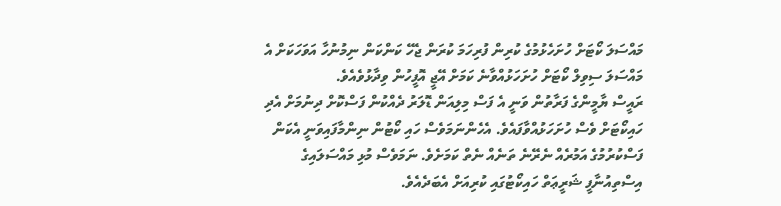މައްސަލަ ކޯޓަށް ހުށަހެޅުމުގެ ކުރިން ފުރިހަމަ ކުރަން ޖެހޭ ކަންކަން ނިމުނުހާ އަވަހަކަށް އެ މައްސަލަ ސިވިލް ކޯޓަށް ހުށަހަޅުއްވާނެ ކަމަށް އޭޖީ އޮފީހުން ވިދާޅުވެއެވެ.
ރައީސް ޔާމީންގެ ފަރާތުން ވަނީ އެ ފަސް މިލިއަން ޑޮލަރު ދެއްކުން ފަސްކޮށް ދިނުމަށް އެދި ހައިކޯޓަށް ވެސް ހުށަހަޅުއްވާފައެވެ. އެހެންނަމަވެސް ހައި ކޯޓުން ނިންމާފައިވަނީ އެކަން ފަސްކުރުމުގެ އަމުރެއް ނެރޭނެ ތަނެއް ނެތް ކަމަށެވެ. ނަމަވެސް މުޅި މައްސަލައިގެ އިސްތިއުނާފީ ޝަރީޢަތް ހައިކޯޓުގައި ކުރިއަށް އެބަދެއެވެ.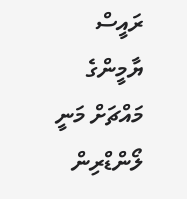ރައީސް ޔާމީންގެ މައްޗަށް މަނީ ލޯންޑްރިން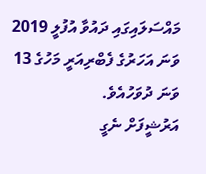މައްސަލައިގައި ދައުވާ އުފުލީ 2019 ވަނަ އަހަރުގެ ފެބްރިއަރީ މަހުގެ 13 ވަނަ ދުވަހުއެވެ.
އަރުޝީފަށް ނެގީ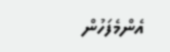އެންމެފަހުން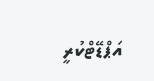އަޕްޑޭޓްކުރީ